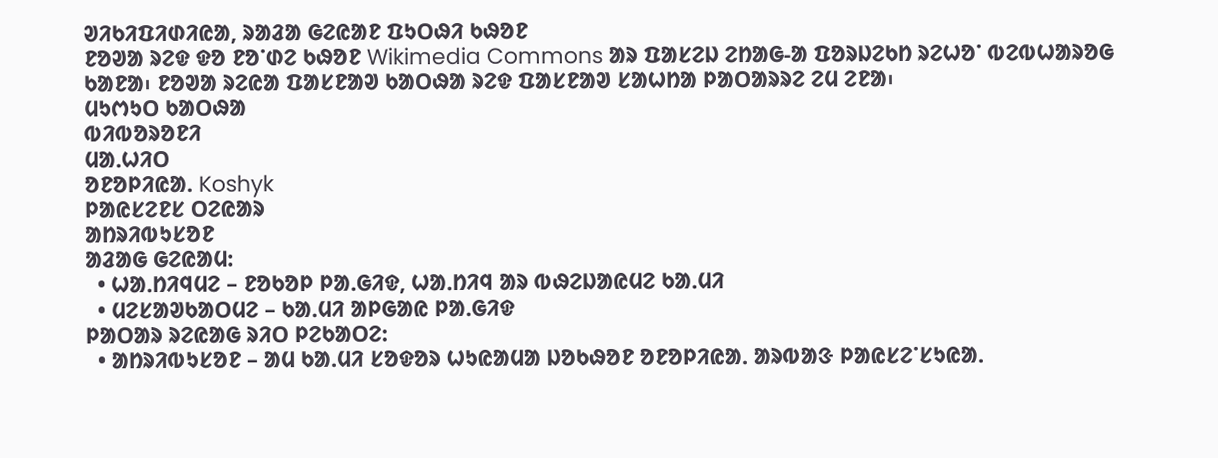ᱣᱤᱠᱤᱯᱤᱰᱤᱭᱟ, ᱨᱟᱲᱟ ᱜᱮᱭᱟᱱ ᱯᱩᱛᱷᱤ ᱠᱷᱚᱱ
ᱱᱚᱣᱟ ᱨᱮᱫ ᱫᱚ ᱱᱚᱸᱰᱮ ᱠᱷᱚᱱ Wikimedia Commons ᱟᱨ ᱯᱟᱥᱮᱡ ᱮᱴᱟᱜ-ᱟ ᱯᱚᱨᱡᱮᱠᱴ ᱨᱮᱦᱚᱸ ᱵᱮᱵᱦᱟᱨᱚᱜ ᱠᱟᱱᱟ᱾ ᱱᱚᱣᱟ ᱨᱮᱭᱟ ᱯᱟᱥᱱᱟᱣ ᱠᱟᱛᱷᱟ ᱨᱮᱫ ᱯᱟᱥᱱᱟᱣ ᱥᱟᱦᱴᱟ ᱞᱟᱛᱟᱨᱨᱮ ᱮᱢ ᱮᱱᱟ᱾
ᱢᱩᱬᱩᱛ ᱠᱟᱛᱷᱟ
ᱵᱤᱵᱚᱨᱚᱱᱤ
ᱢᱟᱹᱦᱤᱛ
ᱚᱱᱚᱞᱤᱭᱟᱹ Koshyk
ᱞᱟᱭᱥᱮᱱᱥ ᱛᱮᱭᱟᱨ
ᱟᱴᱨᱤᱵᱩᱥᱚᱱ
ᱟᱲᱟᱜ ᱜᱮᱭᱟᱢ:
  • ᱦᱟᱹᱴᱤᱧᱢᱮ – ᱱᱚᱠᱚᱞ ᱞᱟᱹᱜᱤᱫ, ᱦᱟᱹᱴᱤᱧ ᱟᱨ ᱵᱷᱮᱡᱟᱭᱢᱮ ᱠᱟᱹᱢᱤ
  • ᱢᱮᱥᱟᱣᱠᱟᱛᱢᱮ – ᱠᱟᱹᱢᱤ ᱟᱞᱜᱟᱭ ᱞᱟᱹᱜᱤᱫ
ᱞᱟᱛᱟᱨ ᱨᱮᱭᱟᱜ ᱨᱤᱛ ᱞᱮᱠᱟᱛᱮ:
  • ᱟᱴᱨᱤᱵᱩᱥᱚᱱ – ᱟᱢ ᱠᱟᱹᱢᱤ ᱥᱚᱫᱚᱨ ᱦᱩᱭᱟᱢᱟ ᱡᱚᱠᱷᱚᱱ ᱚᱱᱚᱞᱤᱭᱟᱹ ᱟᱨᱵᱟᱝ ᱞᱟᱭᱥᱮᱸᱥᱩᱭᱟᱹ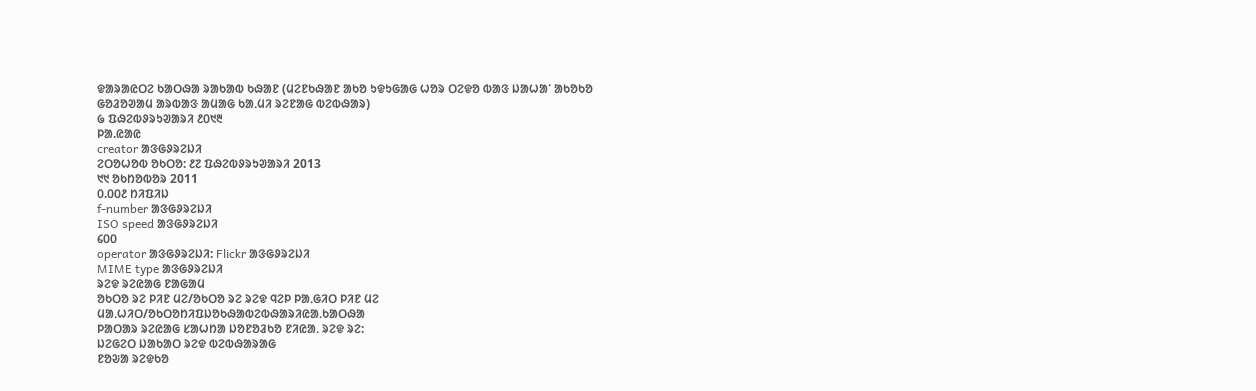ᱫᱟᱨᱟᱭᱛᱮ ᱠᱟᱛᱷᱟ ᱨᱟᱠᱟᱵ ᱠᱷᱟᱱ (ᱢᱮᱱᱠᱷᱟᱱ ᱟᱠᱚ ᱩᱫᱩᱜᱟᱜ ᱦᱚᱨ ᱛᱮᱫᱚ ᱵᱟᱝ ᱡᱟᱦᱟᱸ ᱟᱠᱚᱠᱚ ᱜᱚᱲᱚᱣᱟᱢ ᱟᱨᱵᱟᱝ ᱟᱢᱟᱜ ᱠᱟᱹᱢᱤ ᱨᱮᱱᱟᱜ ᱵᱮᱵᱷᱟᱨ)
᱙ ᱯᱷᱮᱵᱽᱨᱩᱣᱟᱨᱤ ᱒᱐᱑᱓
ᱞᱟ.ᱭᱟᱭ
creator ᱟᱝᱜᱽᱨᱮᱡᱤ
ᱮᱛᱚᱦᱚᱵ ᱚᱠᱛᱚ: ᱒᱗ ᱯᱷᱮᱵᱽᱨᱩᱣᱟᱨᱤ 2013
᱑᱑ ᱚᱠᱴᱚᱵᱚᱨ 2011
᱐.᱐᱐᱒ ᱴᱤᱯᱤᱡ
f-number ᱟᱝᱜᱽᱨᱮᱡᱤ
ISO speed ᱟᱝᱜᱽᱨᱮᱡᱤ
᱔᱐᱐
operator ᱟᱝᱜᱽᱨᱮᱡᱤ: Flickr ᱟᱝᱜᱽᱨᱮᱡᱤ
MIME type ᱟᱝᱜᱽᱨᱮᱡᱤ
ᱨᱮᱫ ᱨᱮᱭᱟᱜ ᱱᱟᱜᱟᱢ
ᱚᱠᱛᱚ ᱨᱮ ᱞᱤᱱ ᱢᱮ/ᱚᱠᱛᱚ ᱨᱮ ᱨᱮᱫ ᱧᱮᱞ ᱞᱟᱹᱜᱤᱛ ᱞᱤᱱ ᱢᱮ
ᱢᱟᱹᱦᱤᱛ/ᱚᱠᱛᱚᱴᱤᱯᱡᱚᱠᱷᱟᱵᱮᱵᱷᱟᱨᱤᱭᱟᱹᱠᱟᱛᱷᱟ
ᱞᱟᱛᱟᱨ ᱨᱮᱭᱟᱜ ᱥᱟᱦᱴᱟ ᱡᱚᱱᱚᱲᱠᱚ ᱱᱤᱭᱟᱹ ᱨᱮᱫ ᱨᱮ:
ᱡᱮᱜᱮᱛ ᱡᱟᱠᱟᱛ ᱨᱮᱫ ᱵᱮᱵᱷᱟᱨᱟᱜ
ᱱᱚᱶᱟ ᱨᱮᱫᱠᱚ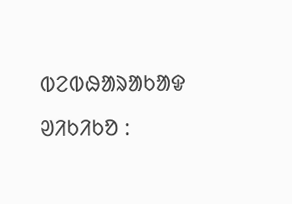ᱵᱮᱵᱷᱟᱨᱟᱠᱟᱫ ᱣᱤᱠᱤᱠᱚ :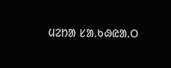ᱢᱮᱴᱟ ᱥᱟᱹᱠᱷᱭᱟᱹᱛ